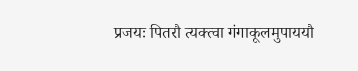प्रजयः पितरौ त्यक्त्वा गंगाकूलमुपाययौ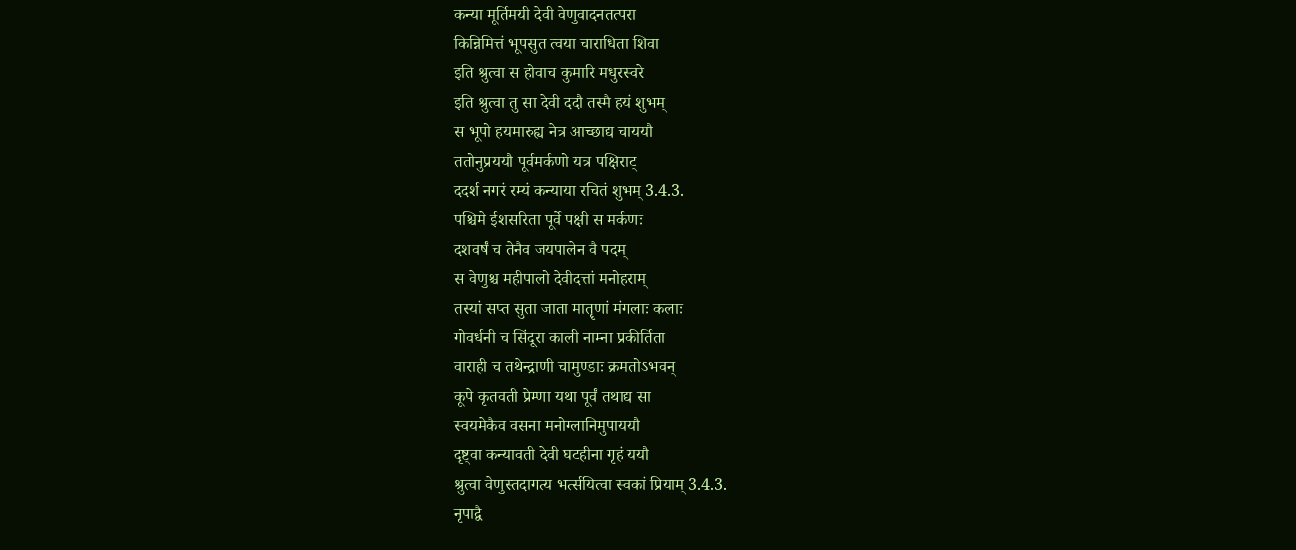कन्या मूर्तिमयी देवी वेणुवादनतत्परा
किन्निमित्तं भूपसुत त्वया चाराधिता शिवा
इति श्रुत्वा स होवाच कुमारि मधुरस्वरे
इति श्रुत्वा तु सा देवी ददौ तस्मै हयं शुभम्
स भूपो हयमारुह्य नेत्र आच्छाद्य चाययौ
ततोनुप्रययौ पूर्वमर्कणो यत्र पक्षिराट्
ददर्श नगरं रम्यं कन्याया रचितं शुभम् 3.4.3.
पश्चिमे ईशसरिता पूर्वे पक्षी स मर्कणः
दशवर्षं च तेनैव जयपालेन वै पदम्
स वेणुश्च महीपालो देवीदत्तां मनोहराम्
तस्यां सप्त सुता जाता मातॄणां मंगलाः कलाः
गोवर्धनी च सिंदूरा काली नाम्ना प्रकीर्तिता
वाराही च तथेन्द्राणी चामुण्डाः क्रमतोऽभवन्
कूपे कृतवती प्रेम्णा यथा पूर्वं तथाद्य सा
स्वयमेकैव वसना मनोग्लानिमुपाययौ
दृष्ट्वा कन्यावती देवी घटहीना गृहं ययौ
श्रुत्वा वेणुस्तदागत्य भर्त्सयित्वा स्वकां प्रियाम् 3.4.3.
नृपाद्वै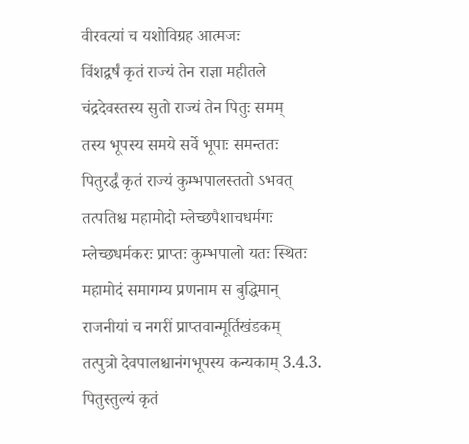वीरवत्यां च यशोविग्रह आत्मजः
विंशद्वर्षं कृतं राज्यं तेन राज्ञा महीतले
चंद्रदेवस्तस्य सुतो राज्यं तेन पितुः समम्
तस्य भूपस्य समये सर्वे भूपाः समन्ततः
पितुरर्द्धं कृतं राज्यं कुम्भपालस्ततो ऽभवत्
तत्पतिश्च महामोदो म्लेच्छपैशाचधर्मगः
म्लेच्छधर्मकरः प्राप्तः कुम्भपालो यतः स्थितः
महामोदं समागम्य प्रणनाम स बुद्धिमान्
राजनीयां च नगरीं प्राप्तवान्मूर्तिखंडकम्
तत्पुत्रो देवपालश्चानंगभूपस्य कन्यकाम् 3.4.3.
पितुस्तुल्यं कृतं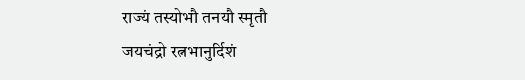राज्यं तस्योभौ तनयौ स्मृतौ
जयचंद्रो रत्नभानुर्दिशं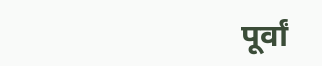पूर्वां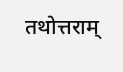तथोत्तराम्